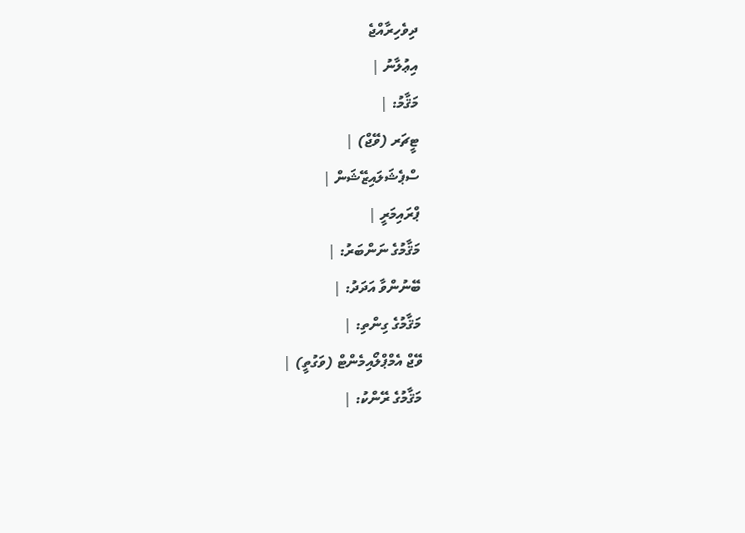ދިވެހިރާއްޖެ
އިޢުލާނު |
މަޤާމު: |
ޓީޗަރ (ވޭޖް) |
ސްޕެޝަލައިޒޭޝަން |
ޕްރައިމަރީ |
މަޤާމުގެ ނަންބަރު: |
ބޭނުންވާ އަދަދު: |
މަޤާމުގެ ގިންތި: |
ވޭޖް އެމްޕްލޯއިމެންޓް (ވަގުތީ) |
މަޤާމުގެ ރޭންކު: |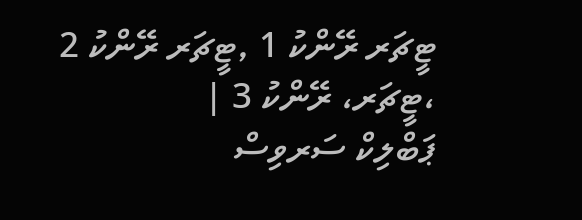ޓީޗަރ ރޭންކު 1 ,ޓީޗަރ ރޭންކު 2 ،ޓީޗަރ، ރޭންކު 3 |
ޕަބްލިކް ސަރވިސް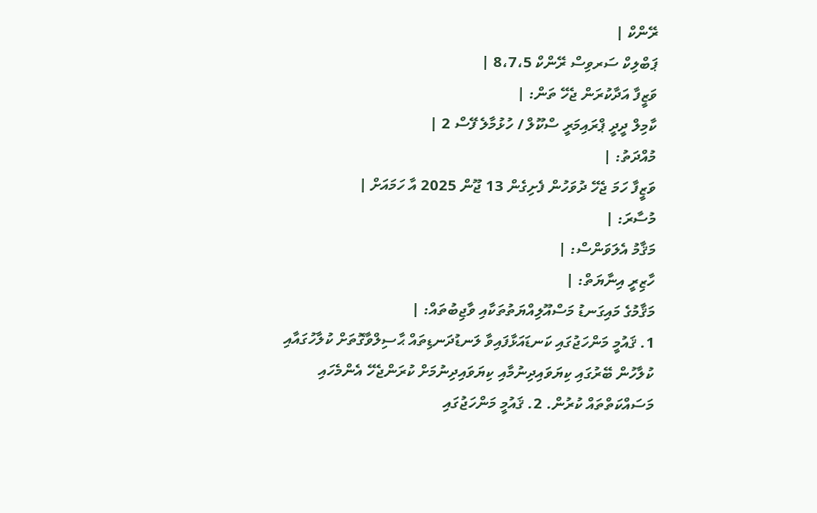ރޭންކް |
ޕަބްލިކް ސަރވިސް ރޭންކް 8،7،5 |
ވަޒީފާ އަދާކުރަން ޖެހޭ ތަން: |
ކާމިލް ދީދީ ޕްރައިމަރީ ސްކޫލް / ހުޅުމާލެ ފޭސް 2 |
މުއްދަތު: |
ވަޒީފާ ހަމަ ޖެހޭ ދުވަހުން ފެށިގެން 13 ޖޫން 2025 އާ ހަމައަށް |
މުސާރަ: |
މަޤާމު އެލަވަންސް: |
ހާޒިރީ އިނާޔަތް: |
މަޤާމުގެ މައިގަނޑު މަސްއޫލިއްޔަތުތަކާއި ވާޖިބުތައް: |
1. ޤައުމީ މަންހަޖުގައި ކަނޑައަޅާފައިވާ ލަނޑުދަނޑިތައް ޙާސިލްވާގޮތަށް ކުލާހުގައާއި ކުލާހުން ބޭރުގައި ކިޔަވައިދިނުމާއި ކިޔަވައިދިނުމަށް ކުރަންޖެހޭ އެންމެހައި މަސައްކަތްތައް ކުރުން. 2. ޤައުމީ މަންހަޖުގައި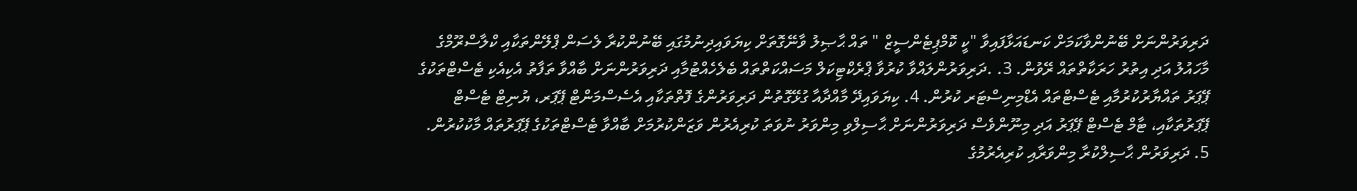ދަރިވަރުންނަށް ބޭނުންވާކަމަށް ކަނޑައަޅާފައިވާ "ކީ ކޮމްޕިޓެންސީޒް " ތައް ޙާޞިލު ވާނޭގޮތަށް ކިޔަވައިދިނުމުގައި ބޭނުންކުރާ ލެސަން ޕްލޭންތަކާއި ކްލާސްރޫމްގެ މާހައުލު އަދި އިތުރު ހަރަކާތްތައް ރޭވުން. 3. .ދަރިވަރުންލައްވާ ކުރުވާ ޕްރެކްޓިކަލް މަސައްކަތްތައް ބެލެހެއްޓުމާއި ދަރިވަރުންނަށް ބާއްވާ ތަފާތު އެކިއެކި ޓެސްޓްތަކުގެ ޕޭޕަރު ތައްޔާރުކުރުމާއި ޓެސްޓްތައް އެޑްމިނިސްޓަރ ކުރުން. 4. ކިޔަވައިދޭ މާއްދާއާ ގުޅޭގޮތުން ދަރިވަރުންގެ ފޮތްތަކާއި އެސެސްމަންޓް ޕޭޕަރ، ޔުނިޓް ޓެސްޓް ޕޭޕަރުތަކާއި، ޓާމް ޓެސްޓް ޕޭޕަރު އަދި މިނޫންވެސް ދަރިވަރުންނަށް ޙާސިލްވި މިންވަރު ނުވަތަ ކުރިއެރުން ވަޒަންކުރުމަށް ބާއްވާ ޓެސްޓްތަކުގެ ޕޭޕަރުތައް މާކުކުރުން. 5. ދަރިވަރުން ޙާސިލްކުރާ މިންވަރާއި ކުރިއެރުމުގެ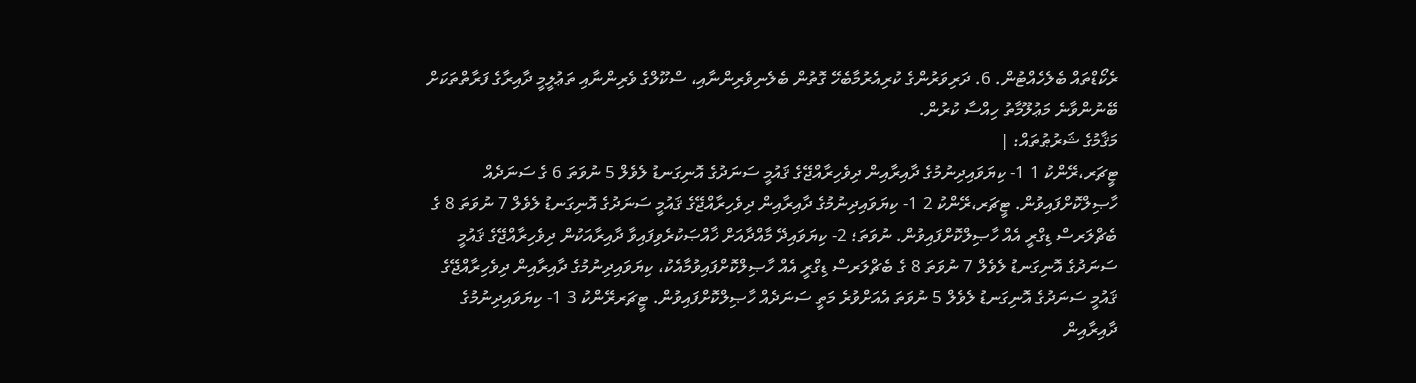ރެކޯޑްތައް ބެލެހެއްޓުން. 6. ދަރިވަރުންގެ ކުރިއެރުމާބެހޭ ގޮތުން ބެލެނިވެރިންނާއި، ސްކޫލްގެ ވެރިންނާއި ތަޢުލީމީ ދާއިރާގެ ފަރާތްތަކަށް ބޭނުންވާނެ މަޢުލޫމާތު ހިއްސާ ކުރުން.
މަޤާމުގެ ޝަރުޠުތައް: |
ޓީޗަރ،ރޭންކު 1 1- ކިޔަވައިދިނުމުގެ ދާއިރާއިން ދިވެހިރާއްޖޭގެ ޤައުމީ ސަނަދުގެ އޮނިގަނޑު ލެވެލް 5 ނުވަތަ 6 ގެ ސަނަދެއް ހާޞިލްކޮށްފައިވުން. ޓީޗަރ،ރޭންކު 2 1- ކިޔަވައިދިނުމުގެ ދާއިރާއިން ދިވެހިރާއްޖޭގެ ޤައުމީ ސަނަދުގެ އޮނިގަނޑު ލެވެލް 7 ނުވަތަ 8 ގެ ބެޗްލަރސް ޑިގްރީ އެއް ހާޞިލްކޮށްފައިވުން. ނުވަތަ؛ 2- ކިޔަވައިދޭ މާއްދާއަށް ޚާއްޞަކުރެވިފައިވާ ދާއިރާއަކުން ދިވެހިރާއްޖޭގެ ޤައުމީ ސަނަދުގެ އޮނިގަނޑު ލެވެލް 7 ނުވަތަ 8 ގެ ބެޗްލަރސް ޑިގްރީ އެއް ހާޞިލްކޮށްފައިވުމާއެކު، ކިޔަވައިދިނުމުގެ ދާއިރާއިން ދިވެހިރާއްޖޭގެ ޤައުމީ ސަނަދުގެ އޮނިގަނޑު ލެވެލް 5 ނުވަތަ އެއަށްވުރެ މަތީ ސަނަދެއް ހާޞިލްކޮށްފައިވުން. ޓީޗަރރޭންކު 3 1- ކިޔަވައިދިނުމުގެ ދާއިރާއިން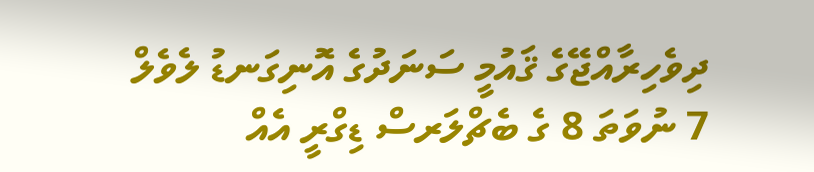ދިވެހިރާއްޖޭގެ ޤައުމީ ސަނަދުގެ އޮނިގަނޑު ލެވެލް 7 ނުވަތަ 8 ގެ ބެޗްލަރސް ޑިގްރީ އެއް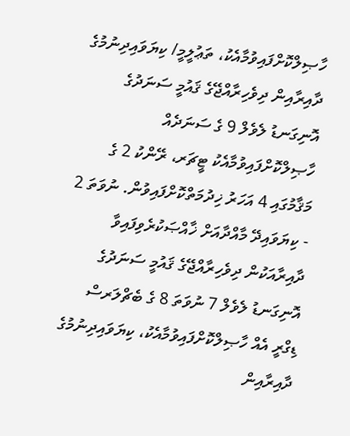ހާޞިލްކޮށްފައިވުމާއެކު، ތަޢުލީމީ/ ކިޔަވައިދިނުމުގެ ދާއިރާއިން ދިވެހިރާއްޖޭގެ ޤައުމީ ސަނަދުގެ އޮނިގަނޑު ލެވެލް 9 ގެ ސަނަދެއް ހާޞިލްކޮށްފައިވުމާއެކު ޓީޗަރ، ރޭންކު 2 ގެ މަޤާމުގައި 4 އަހަރު ޚިދުމަތްކޮށްފައިވުން. ނުވަތަ 2 - ކިޔަވައިދޭ މާއްދާއަށް ޚާއްޞަކުރެވިފައިވާ ދާއިރާއަކުން ދިވެހިރާއްޖޭގެ ޤައުމީ ސަނަދުގެ އޮނިގަނޑު ލެވެލް 7 ނުވަތަ 8 ގެ ބެޗްލަރސް ޑިގްރީ އެއް ހާޞިލްކޮށްފައިވުމާއެކު، ކިޔަވައިދިނުމުގެ ދާއިރާއިން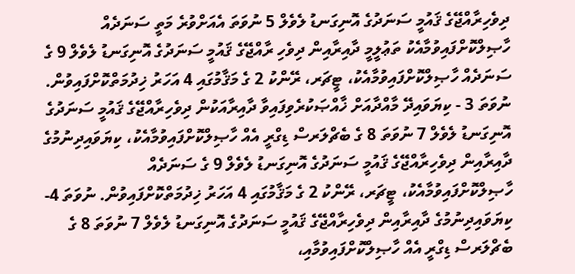ދިވެހިރާއްޖޭގެ ޤައުމީ ސަނަދުގެ އޮނިގަނޑު ލެވެލް 5 ނުވަތަ އެއަށްވުރެ މަތީ ސަނަދެއް ހާޞިލްކޮށްފައިވުމާއެކު ތަޢުލީމީ ދާއިރާއިން ދިވެހި ރާއްޖޭގެ ޤައުމީ ސަނަދުގެ އޮނިގަނޑު ލެވެލް 9 ގެ ސަނަދެއް ހާޞިލްކޮށްފައިވުމާއެކު، ޓީޗަރ، ރޭންކު 2 ގެ މަޤާމުގައި 4 އަހަރު ޚިދުމަތްކޮށްފައިވުން. ނުވަތަ 3 - ކިޔަވައިދޭ މާއްދާއަށް ޚާއްޞަކުރެވިފައިވާ ދާއިރާއަކުން ދިވެހިރާއްޖޭގެ ޤައުމީ ސަނަދުގެ އޮނިގަނޑު ލެވެލް 7 ނުވަތަ 8 ގެ ބެޗްލަރސް ޑިގްރީ އެއް ހާޞިލްކޮށްފައިވުމާއެކު، ކިޔަވައިދިނުމުގެ ދާއިރާއިން ދިވެހިރާއްޖޭގެ ޤައުމީ ސަނަދުގެ އޮނިގަނޑު ލެވެލް 9 ގެ ސަނަދެއް ހާޞިލްކޮށްފައިވުމާއެކު، ޓީޗަރ، ރޭންކު 2 ގެ މަޤާމުގައި 4 އަހަރު ޚިދުމަތްކޮށްފައިވުން. ނުވަތަ 4- ކިޔަވައިދިނުމުގެ ދާއިރާއިން ދިވެހިރާއްޖޭގެ ޤައުމީ ސަނަދުގެ އޮނިގަނޑު ލެވެލް 7 ނުވަތަ 8 ގެ ބެޗްލަރސް ޑިގްރީ އެއް ހާޞިލްކޮށްފައިވުމާއި،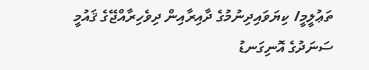ތަޢުލީމީ/ ކިޔަވައިދިނުމުގެ ދާއިރާއިން ދިވެހިރާއްޖޭގެ ޤައުމީ ސަނަދުގެ އޮނިގަނޑު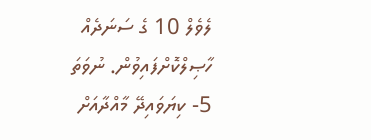ލެވެލް 10 ގެ ސަނަދެއް ހާޞިލްކޮށްފައިވުން. ނުވަތަ 5- ކިޔަވައިދޭ މާއްދާއަށް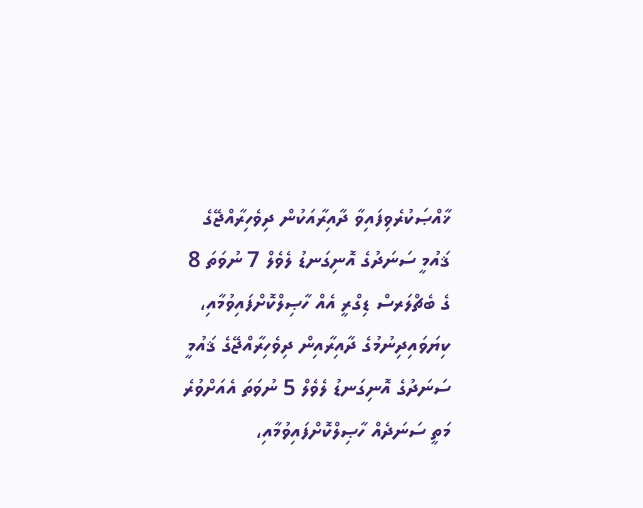ޚާއްޞަކުރެވިފައިވާ ދާއިރާއަކުން ދިވެހިރާއްޖޭގެ ޤައުމީ ސަނަދުގެ އޮނިގަނޑު ލެވެލް 7 ނުވަތަ 8 ގެ ބެޗްލަރސް ޑިގްރީ އެއް ހާޞިލްކޮށްފައިވުމާއި، ކިޔަވައިދިނުމުގެ ދާއިރާއިން ދިވެހިރާއްޖޭގެ ޤައުމީ ސަނަދުގެ އޮނިގަނޑު ލެވެލް 5 ނުވަތަ އެއަށްވުރެ މަތީ ސަނަދެއް ހާޞިލްކޮށްފައިވުމާއި،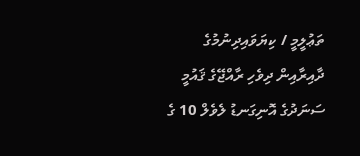ތަޢުލީމީ / ކިޔަވައިދިނުމުގެ ދާއިރާއިން ދިވެހި ރާއްޖޭގެ ޤައުމީ ސަނަދުގެ އޮނިގަނޑު ލެވެލް 10 ގެ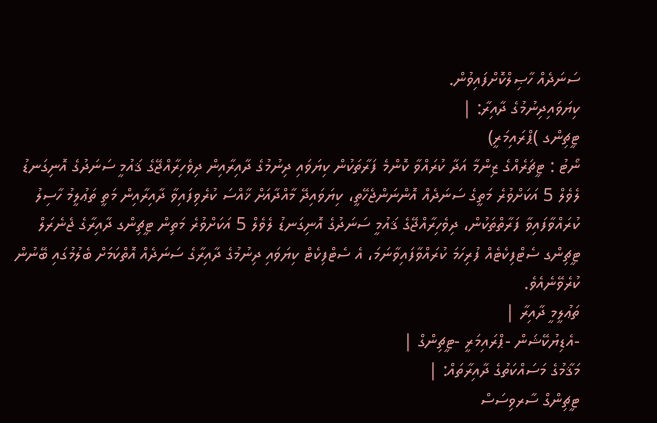ސަނަދެއް ހާޞިލްކޮށްފައިވުން.
ކިޔަވައިދިނުމުގެ ދާއިރާ: |
ޓީޗިންގ )ޕްރައިމަރީ)
ނޯޓު : ޓީޗަރެއްގެ ޒިންމާ އަދާ ކުރައްވާ ކޮންމެ ފަރާތަކުން ކިޔަވައި ދިނުމުގެ ދާއިރާއިން ދިވެހިރާއްޖޭގެ ޤައުމީ ސަނަދުގެ އޮނިގަނޑު ލެވެލް 5 އަކަށްވުރެ މަތީގެ ސަނަދެއް އޮންނަންޖެހޭތީ، ކިޔަވައިދޭ މާއްދާއަށް ޚާއްސަ ކުރެވިފައިވާ ދާއިރާއިން މަތީ ތަޢުލީމު ހާސިލު ކުރައްވާފައިވާ ފަރާތްތަކުން، ދިވެހިރާއްޖޭގެ ޤައުމީ ސަނަދުގެ އޮނިގަނޑު ލެވެލް 5 އަކަށްވުރެ މަތިން ޓީޗިންގ ދާއިރާގެ ޖެނެރަލް ޓީޗިންގ ސެޓްފިކެޓެއް ފުރިހަމަ ކުރައްވާފައިވާނަމަ، އެ ސެޓްފިކެޓް ކިޔަވައި ދިނުމުގެ ދާއިރާގެ ސަނަދެއް އޮތްކަމަށް ބެލުމުގައި ބޭނުން ކުރެވޭނެއެވެ.
ތަޢުލީމީ ދާއިރާ |
-އެޑިޔުކޭޝަން -ޕްރައިމަރީ -ޓީޗިންގް |
މަޤާމުގެ މަސައްކަތުގެ ދާއިރާތައް: |
ޓީޗިންގް ސާރވިސަސް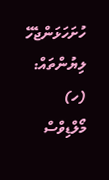ހުށަހަޅަންޖެހޭ ލިޔުންތައް:
(ހ) މޯލްޑިވްސް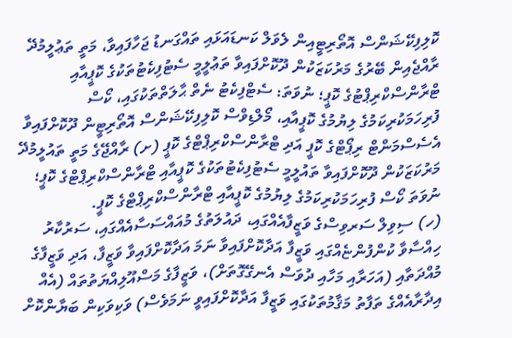ކޮލިފިކޭޝަންސް އޮތޯރިޓީއިން ލެވަލް ކަނޑައަޅައި ތައްގަނޑު ޖަހާފައިވާ، މަތީ ތަޢުލީމުދޭ ރާއްޖެއިން ބޭރުގެ މަރުކަޒަކުން ދޫކޮށްފައިވާ ތަޢުލީމީ ސެޓުފިކެޓުތަކުގެ ކޮޕީއާއި ޓްރާންސްކްރިޕްޓުގެ ކޮޕީ؛ ނުވަތަ: ސެޓްފިކެޓު ނެތް ޙާލަތްތަކުގައި، ކޯސް ފުރިހަމަކުރިކަމުގެ ލިޔުމުގެ ކޮޕީއާއި، މޯލްޑިވްސް ކޮލިފިކޭޝަންސް އޮތޯރިޓީން ދޫކޮށްފައިވާ އެސެސްމަންޓް ރިޕޯޓްގެ ކޮޕީ އަދި ޓްރާންސްކްރިޕްޓްގެ ކޮޕީ (ށ) ރާއްޖޭގެ މަތީ ތައުލީމުދޭ މަރުކަޒަކުން ދޫކޮށްފައިވާ ތައުލީމީ ސެޓުފިކެޓުތަކުގެ ކޮޕީއާއި ޓްރާންސްކްރިޕްޓްގެ ކޮޕީ؛ ނުވަތަ ކޯސް ފުރިހަމަކުރިކަމުގެ ލިޔުމުގެ ކޮޕީއާއި ޓްރާންސްކްރިޕްޓްގެ ކޮޕީ.
(ހ) ސިވިލް ސަރވިސްގެ ވަޒީފާއެއްގައި، ދައުލަތުގެ މުއައްސަސާއެއްގައި، ސަރުކާރު ހިއްސާވާ ކުންފުންޏެއްގައި ވަޒީފާ އަދާކޮށްފައިވާ ނަމަ އަދާކޮށްފައިވާ ވަޒީފާ، އަދި ވަޒީފާގެ މުއްދަތާއި (އަހަރާއި މަހާއި ދުވަސް އެނގޭގޮތަށް)، ވަޒީފާގެ މަސްއޫލިއްޔަތުތައް (އެއް އިދާރާއެއްގެ ތަފާތު މަޤާމުތަކުގައި ވަޒީފާ އަދާކޮށްފައިވީ ނަމަވެސް) ވަކިވަކިން ބަޔާންކޮށް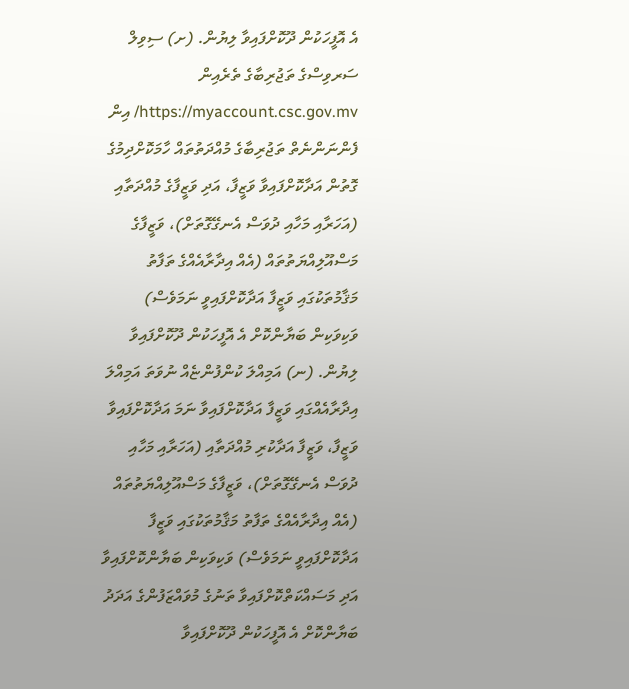އެ އޮފީހަކުން ދޫކޮށްފައިވާ ލިޔުން. (ށ) ސިވިލް ސަރވިސްގެ ތަޖުރިބާގެ ތެރެއިން https://myaccount.csc.gov.mv/ އިން ފެންނަންނެތް ތަޖުރިބާގެ މުއްދަތުތައް ހާމަކޮށްދިމުގެ ގޮތުން އަދާކޮށްފައިވާ ވަޒީފާ، އަދި ވަޒީފާގެ މުއްދަތާއި (އަހަރާއި މަހާއި ދުވަސް އެނގޭގޮތަށް)، ވަޒީފާގެ މަސްއޫލިއްޔަތުތައް (އެއް އިދާރާއެއްގެ ތަފާތު މަޤާމުތަކުގައި ވަޒީފާ އަދާކޮށްފައިވީ ނަމަވެސް) ވަކިވަކިން ބަޔާންކޮށް އެ އޮފީހަކުން ދޫކޮށްފައިވާ ލިޔުން. (ނ) އަމިއްލަ ކުންފުންޏެއް ނުވަތަ އަމިއްލަ އިދާރާއެއްގައި ވަޒީފާ އަދާކޮށްފައިވާ ނަމަ އަދާކޮށްފައިވާ ވަޒީފާ، ވަޒީފާ އަދާކުރި މުއްދަތާއި (އަހަރާއި މަހާއި ދުވަސް އެނގޭގޮތަށް)، ވަޒީފާގެ މަސްއޫލިއްޔަތުތައް (އެއް އިދާރާއެއްގެ ތަފާތު މަޤާމުތަކުގައި ވަޒީފާ އަދާކޮށްފައިވީ ނަމަވެސް) ވަކިވަކިން ބަޔާންކޮށްފައިވާ އަދި މަސައްކަތްކޮށްފައިވާ ތަނުގެ މުވައްޒަފުންގެ އަދަދު ބަޔާންކޮށް އެ އޮފީހަކުން ދޫކޮށްފައިވާ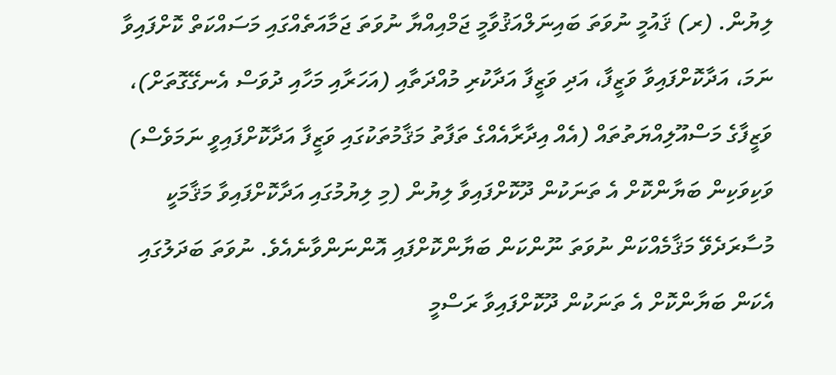ލިޔުން. (ރ) ޤައުމީ ނުވަތަ ބައިނަލްއަޤުވާމީ ޖަމްއިއްޔާ ނުވަތަ ޖަމާއަތެއްގައި މަސައްކަތް ކޮށްފައިވާ ނަމަ، އަދާކޮށްފައިވާ ވަޒީފާ، އަދި ވަޒީފާ އަދާކުރި މުއްދަތާއި (އަހަރާއި މަހާއި ދުވަސް އެނގޭގޮތަށް)، ވަޒީފާގެ މަސްއޫލިއްޔަތުތައް (އެއް އިދާރާއެއްގެ ތަފާތު މަޤާމުތަކުގައި ވަޒީފާ އަދާކޮށްފައިވީ ނަމަވެސް) ވަކިވަކިން ބަޔާންކޮށް އެ ތަނަކުން ދޫކޮށްފައިވާ ލިޔުން (މި ލިޔުމުގައި އަދާކޮށްފައިވާ މަޤާމަކީ މުސާރަދެވޭ މަޤާމެއްކަން ނުވަތަ ނޫންކަން ބަޔާންކޮށްފައި އޮންނަންވާނެއެވެ. ނުވަތަ ބަދަލުގައި އެކަން ބަޔާންކޮށް އެ ތަނަކުން ދޫކޮށްފައިވާ ރަސްމީ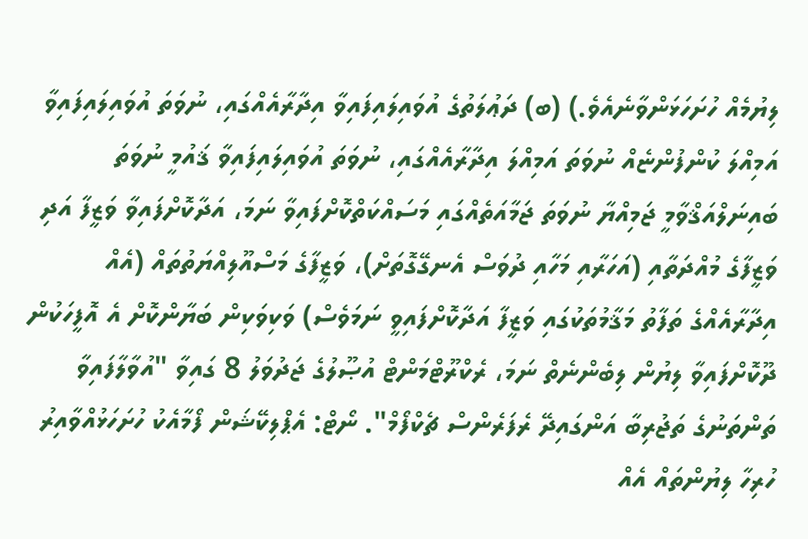ލިޔުމެއް ހުށަހަޅަންވާނެއެވެ.) (ބ) ދަޢުލަތުގެ އުވައިލައިފައިވާ އިދާރާއެއްގައި، ނުވަތަ އުވައިލައިފައިވާ އަމިއްލަ ކުންފުންޏެއް ނުވަތަ އަމިއްލަ އިދާރާއެއްގައި، ނުވަތަ އުވައިލައިފައިވާ ޤައުމީ ނުވަތަ ބައިނަލްއަޤްވާމީ ޖަމިއްޔާ ނުވަތަ ޖަމާއަތެއްގައި މަސައްކަތްކޮށްފައިވާ ނަމަ، އަދާކޮށްފައިވާ ވަޒީފާ އަދި ވަޒީފާގެ މުއްދަތާއި (އަހަރާއި މަހާއި ދުވަސް އެނގޭގޮތަށް)، ވަޒީފާގެ މަސްއޫލިއްޔަތުތައް (އެއް އިދާރާއެއްގެ ތަފާތު މަޤާމުތަކުގައި ވަޒީފާ އަދާކޮށްފައިވީ ނަމަވެސް) ވަކިވަކިން ބަޔާންކޮށް އެ އޮފީހަކުން ދޫކޮށްފައިވާ ލިޔުން ލިބެންނެތް ނަމަ، ރެކްރޫޓްމަންޓް އުޞޫލުގެ ޖަދުވަލު 8 ގައިވާ "އުވާލާފައިވާ ތަންތަނުގެ ތަޖުރިބާ އަންގައިދޭ ރެފަރެންސް ޗެކްފޯމް". ނޯޓް: އެޕްލިކޭޝަން ފޯމާއެކު ހުށަހަޅުއްވާއިރު ހުރިހާ ލިޔުންތައް އެއް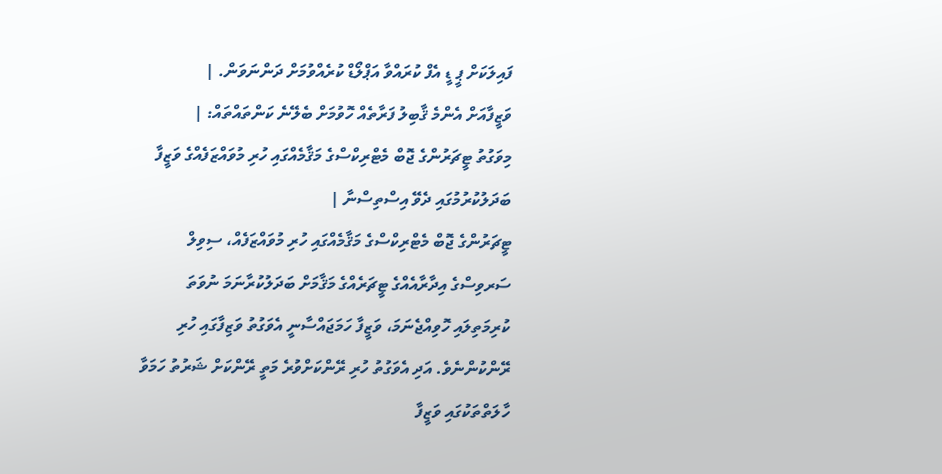ފައިލަކަށް ޕީ ޑީ އެފް ކުރައްވާ އަޕްލޯޑް ކުރެއްވުމަށް ދަންނަވަން. |
ވަޒީފާއަށް އެންމެ ޤާބިލު ފަރާތެއް ހޮވުމަށް ބެލޭނެ ކަންތައްތައް: |
މިވަގުތު ޓީޗަރުންގެ ޖޮބް މެޓްރިކްސްގެ މަޤާމެއްގައި ހުރި މުވައްޒަފެއްގެ ވަޒީފާ ބަދަލުކުރުމުގައި ދެވޭ އިސްތިސްނާ |
ޓީޗަރުންގެ ޖޮބް މެޓްރިކްސްގެ މަޤާމެއްގައި ހުރި މުވައްޒަފެއް، ސިވިލް ސަރވިސްގެ އިދާރާއެއްގެ ޓީޗަރެއްގެ މަޤާމަށް ބަދަލުކުރާނަމަ ނުވަތަ ކުރިމަތިލައި ހޮވިއްޖެނަމަ، ވަޒީފާ ހަމަޖައްސާނީ އެވަގުތު ވަޒިފާގައި ހުރި ރޭންކުންނެވެ. އަދި އެވަގުތު ހުރި ރޭންކަށްވުރެ މަތީ ރޭންކަށް ޝަރުތު ހަމަވާ ހާލަތްތަކުގައި ވަޒީފާ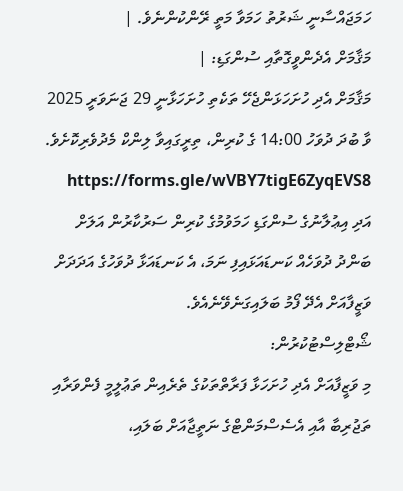ހަމަޖައްސާނީ ޝަރުތު ހަމަވާ މަތީ ރޭންކުންނެވެ. |
މަޤާމަށް އެދެންވީގޮތާއި ސުންގަޑި: |
މަޤާމަށް އެދި ހުށަހަޅަންޖެހޭ ތަކެތި ހުށަހަޅާނީ 29 ޖަނަވަރީ 2025 ވާ ބުދަ ދުވަހު 14:00 ގެ ކުރިން، ތިރީގައިވާ ލިންކް މެދުވެރިކޮށެވެ. https://forms.gle/wVBY7tigE6ZyqEVS8
އަދި އިޢުލާނުގެ ސުންގަޑި ހަމަވުމުގެ ކުރިން ސަރުކާރުން އަލަށް ބަންދު ދުވަހެއް ކަނޑައަޅައިފި ނަމަ، އެ ކަނޑައަޅާ ދުވަހުގެ އަދަދަށް ވަޒީފާއަށް އެދޭ ފޯމު ބަލައިގަނެވޭނެއެވެ.
ޝޯޓްލިސްޓުކުރުން:
މި ވަޒީފާއަށް އެދި ހުށަހަޅާ ފަރާތްތަކުގެ ތެރެއިން ތަޢުލީމީ ފެންވަރާއި ތަޖުރިބާ އާއި އެސެސްމަންޓްގެ ނަތީޖާއަށް ބަލައި،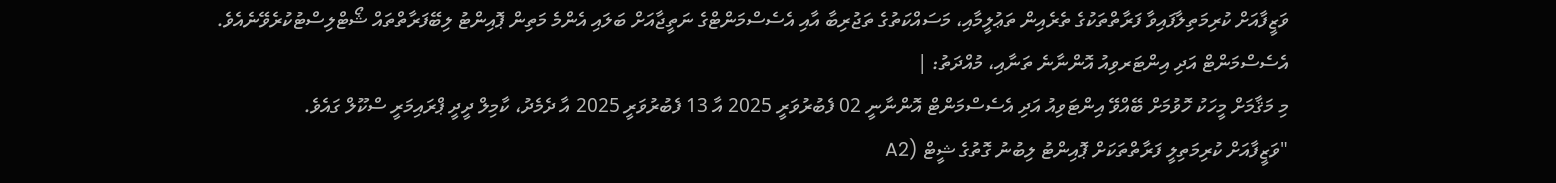ވަޒީފާއަށް ކުރިމަތިލާފައިވާ ފަރާތްތަކުގެ ތެރެއިން ތަޢުލީމާއި، މަސައްކަތުގެ ތަޖުރިބާ އާއި އެސެސްމަންޓްގެ ނަތީޖާއަށް ބަލައި އެންމެ މަތިން ޕޮއިންޓު ލިބޭފަރާތްތައް ޝޯޓްލިސްޓުކުރެވޭނެއެވެ.
އެސެސްމަންޓް އަދި އިންޓަރވިއު އޮންނާނެ ތަނާއި، މުއްދަތު: |
މި މަޤާމަށް މީހަކު ހޮވުމަށް ބޭއްވޭ އިންޓަވިއު އަދި އެސެސްމަންޓް އޮންނާނީ 02 ފެބުރުވަރީ 2025 އާ 13 ފެބުރުވަރީ 2025 އާ ދެމެދު، ކާމިލް ދީދީ ޕްރައިމަރީ ސްކޫލް ގައެވެ.
"ވަޒީފާއަށް ކުރިމަތިލީ ފަރާތްތަކަށް ޕޮއިންޓު ލިބުނު ގޮތުގެ ޝީޓް (A2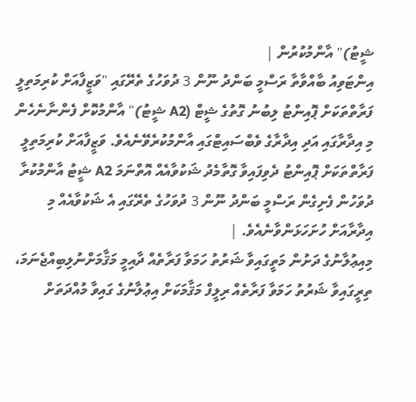ޝީޓު)" އާންމުކުރުން |
އިންޓަވިއު ބާއްވާތާ ރަސްމީ ބަންދު ނޫން 3 ދުވަހުގެ ތެރޭގައި "ވަޒީފާއަށް ކުރިމަތިލީ ފަރާތްތަކަށް ޕޮއިންޓު ލިބުނު ގޮތުގެ ޝީޓް (A2 ޝީޓު)" އާންމުކޮށް ފެންނާނެހެން މި އިދާރާގައި އަދި އިދާރާގެ ވެބްސައިޓްގައި އާންމުކުރެވޭނެއެވެ. ވަޒީފާއަށް ކުރިމަތިލީ ފަރާތްތަކަށް ޕޮއިންޓު ދެވިފައިވާ ގޮތާމެދު ޝަކުވާއެއް އޮތްނަމަ A2 ޝީޓު އާންމުކުރާ ދުވަހުން ފެށިގެން ރަސްމީ ބަންދު ނޫން 3 ދުވަހުގެ ތެރޭގައި އެ ޝަކުވާއެއް މި އިދާރާއަށް ހުށަހަޅަންވާނެއެވެ. |
މިއިޢުލާނުގެ ދަށުން މަތީގައިވާ ޝަރުތު ހަމަވާ ފަރާތެއް ދާއިމީ މަޤާމަށްނުލިބިއްޖެނަމަ، ތިރީގައިވާ ޝަރުތު ހަމަވާ ފަރާތެއް ރިލީފް މަޤާމަކަށް އިޢުލާނުގެ ގައިވާ މުއްދަތަށް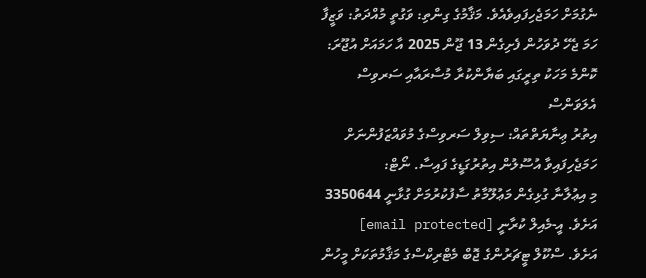ނެގުމަށް ހަމަޖެހިފައިވެއެވެ. މަޤާމުގެ ގިންތި: ވަގުތީ މުއްދަތު: ވަޒީފާ ހަމަ ޖެހޭ ދުވަހުން ފެށިގެން 13 ޖޫން 2025 އާ ހަމައަށް އުޖޫރަ: ކޮންމެ މަހަކު ތިރީގައި ބަޔާންކުރާ މުސާރައާއި ސަރވިސް އެލަވަންސް
އިތުރު ޢިނާޔަތްތައް: ސިވިލް ސަރވިސްގެ މުވައްޒަފުންނަށް ހަމަޖެހިފައިވާ އުސޫލުން އިތުރުގަޑީގެ ފައިސާ. ނޯޓް:
މި އިޢުލާނާ ގުޅިގެން މަޢުލޫމާތު ސާފުކުރުމަށް ގުޅާނީ 3350644 އަށެވެ. އީ-މެއިލް ކުރާނީ [email protected] އަށެވެ. ސްކޫލް ޓީޗަރުންގެ ޖޮބް މެޓްރިކްސްގެ މަޤާމުތަކަށް މީހުން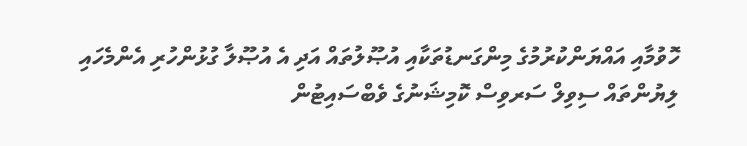ހޮވުމާއި އައްޔަންކުރުމުގެ މިންގަނޑުތަކާއި އުޞޫލުތައް އަދި އެ އުޞޫލާ ގުޅުންހުރި އެންމެހައި ލިޔުންތައް ސިވިލް ސަރވިސް ކޮމިޝަނުގެ ވެބްސައިޓުން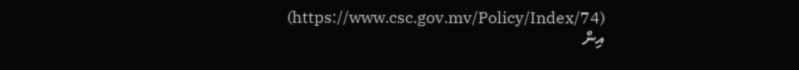(https://www.csc.gov.mv/Policy/Index/74) އިން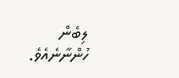ލިބެން ހުންނާނެއެވެ.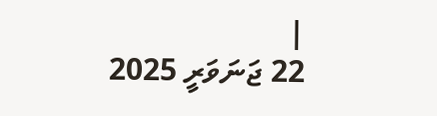|
22 ޖަނަވަރީ 2025